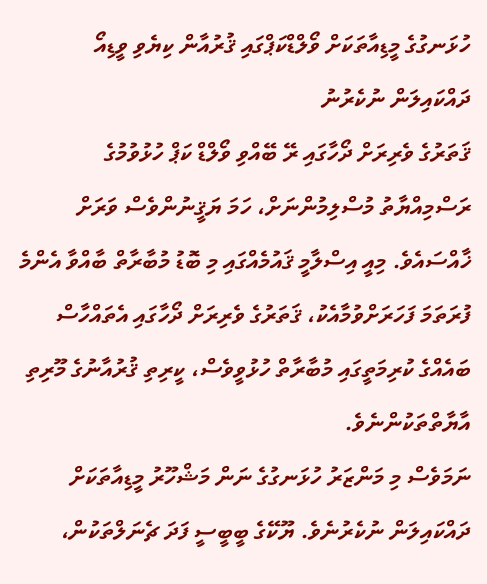ހުޅަނގުގެ މީޑިއާތަކަށް ވޯލްޑްކަޕްގައި ޤުރުއާން ކިޔެވި ވީޑިއޯ ދައްކައިލަން ނުކެރުނު
ޤަތަރުގެ ވެރިރަށް ދޯހާގައި ރޭ ބޭއްވި ވޯލްޑް ކަޕް ހުޅުވުމުގެ ރަސްމިއްޔާތު މުސްލިމުންނަށް، ހަމަ ޔަޤީނުންވެސް ވަރަށް ޚާއްސައެވެ. މިއީ އިސްލާމީ ޤައުމެއްގައި މި ބޮޑު މުބާރާތް ބާއްވާ އެންމެ ފުރަތަމަ ފަހަރަށްވުމާއެކު، ޤަތަރުގެ ވެރިރަށް ދޯހާގައި އެތައްހާސް ބައެއްގެ ކުރިމަތީގައި މުބާރާތް ހުޅުވީވެސް، ކީރިތި ޤުރުއާނުގެ މޫރިތި އާޔާތްތަކުންނެވެ.
ނަމަވެސް މި މަންޒަރު ހުޅަނގުގެ ނަން މަޝްހޫރު މީޑިއާތަކަށް ދައްކައިލަން ނުކެރުނެވެ. ޔޫކޭގެ ބީބީސީ ފަދަ ޗެނަލްތަކުން،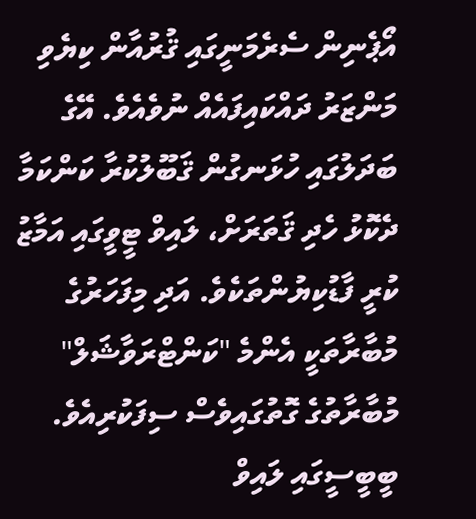އޯޕެނިން ސެރެމަނީގައި ޤުރުއާން ކިޔެވި މަންޒަރު ދައްކައިފައެއް ނުވެއެވެ. އޭގެ ބަދަލުގައި ހުޅަނގުން ޤަބޫލުކުރާ ކަންކަމާ ދެކޮޅު ހެދި ޤަތަރަށް، ލައިވް ޓީވީގައި އަމާޒު ކުރީ ފާޑުކިޔުންތަކެވެ. އަދި މިފަހަރުގެ މުބާރާތަކީ އެންމެ "ކަންޓްރަވާޝަލް" މުބާރާތުގެ ގޮތުގައިވެސް ސިފަކުރިއެވެ.
ބީބީސީގައި ލައިވް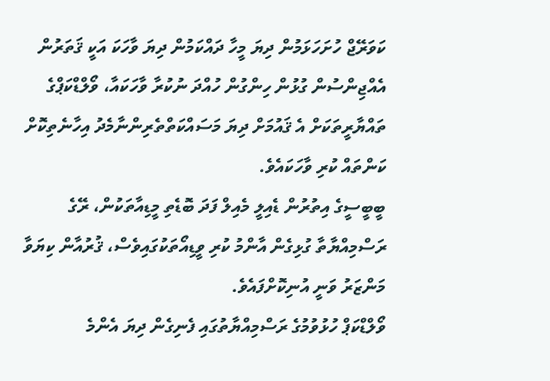ކަވަރޭޖް ހުށަހަޅަމުން ދިޔަ މީހާ ދައްކަމުން ދިޔަ ވާހަކަ އަކީ ޤަތަރުން އެއްޖިންސުން ގުޅުން ހިންގުން ހުއްދަ ނުކުރާ ވާހަކައާ، ވޯލްޑްކަޕްގެ ތައްޔާރީތަކަށް އެ ޤައުމަށް ދިޔަ މަސައްކަތްތެރިންނާމެދު އިހާނެތިކޮށް ކަންތައް ކުރި ވާހަކައެވެ.
ބީބީސީގެ އިތުރުން ޑެއިލީ މެއިލް ފަދަ ބޮޑެތި މީޑިއާތަކުން، ރޭގެ ރަސްމިއްޔާތާ ގުޅިގެން އާންމު ކުރި ވީޑިއޯތަކުގައިވެސް، ޤުރުއާން ކިޔަވާ މަންޒަރު ވަނީ އުނިކޮށްފައެވެ.
ވޯލްޑްކަޕް ހުޅުވުމުގެ ރަސްމިއްޔާތުގައި ފެނިގެން ދިޔަ އެންމެ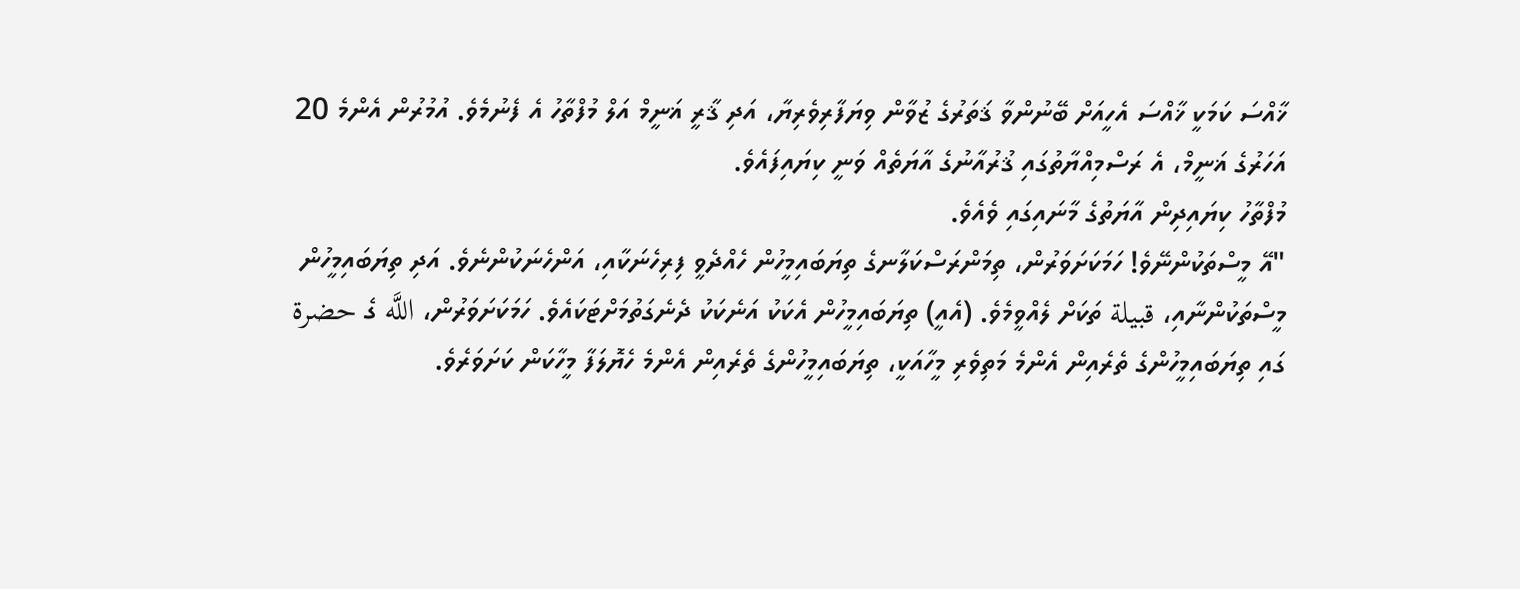ޚާއްސަ ކަމަކީ ޚާއްސަ އެހީއަށް ބޭނުންވާ ޤަތަރުގެ ޒުވާން ވިޔަފާރިވެރިޔާ، އަދި ޤާރީ ޣަނީމް އަލް މުފްތާހު އެ ފެނުމެވެ. އުމުރުން އެންމެ 20 އަހަރުގެ ޣަނީމް، އެ ރަސްމިއްޔާތުގައި ޤުރުއާނުގެ އާޔަތެއް ވަނީ ކިޔައިފައެވެ.
މުފްތާހު ކިޔައިދިން އާޔަތުގެ މާނައިގައި ވެއެވެ.
"އޭ މީސްތަކުންނޭވެ! ހަމަކަށަވަރުން، ތިމަންރަސްކަލާނގެ ތިޔަބައިމީހުން ހެއްދެވީ ފިރިހެނަކާއި، އަންހެނަކުންނެވެ. އަދި ތިޔަބައިމީހުން މީސްތަކުންނާއި، قبيلة ތަކަށް ލެއްވީމެވެ. (އެއީ) ތިޔަބައިމީހުން އެކަކު އަނެކަކު ދެނެގަތުމަށްޓަކައެވެ. ހަމަކަށަވަރުން، اللَّه ގެ حضرة ގައި ތިޔަބައިމީހުންގެ ތެރެއިން އެންމެ މަތިވެރި މީހާއަކީ، ތިޔަބައިމީހުންގެ ތެރެއިން އެންމެ ހެޔޮލަފާ މީހާކަން ކަށަވަރެވެ.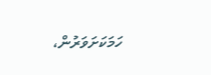ހަމަކަށަވަރުން،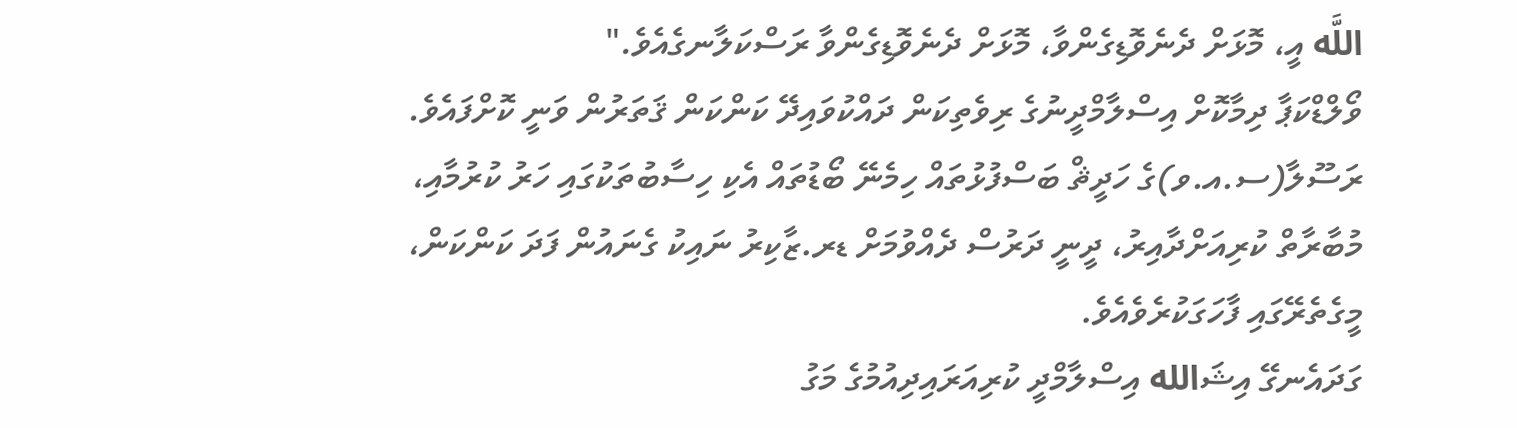اللَّه އީ، މޮޅަށް ދެނެވޮޑިގެންވާ، މޮޅަށް ދެނެވޮޑިގެންވާ ރަސްކަލާނގެއެވެ."
ވޯލްޑްކަޕާ ދިމާކޮށް އިސްލާމްދީނުގެ ރިވެތިކަން ދައްކުވައިދޭ ކަންކަން ޤަތަރުން ވަނީ ކޮށްފައެވެ.
ރަސޫލާ(ސ.އ.ވ)ގެ ހަދީޘް ބަސްފުޅުތައް ހިމެނޭ ބޯޑުތައް އެކި ހިސާބުތަކުގައި ހަރު ކުރުމާއި، މުބާރާތް ކުރިއަށްދާއިރު، ދީނީ ދަރުސް ދެއްވުމަށް ޑރ.ޒާކިރު ނައިކު ގެނައުން ފަދަ ކަންކަން، މީގެތެރޭގައި ފާހަގަކުރެވެއެވެ.
ގަދައެނގޭ އިޝަالله އިސްލާމްދީ ކުރިއަރައިދިއުމުގެ މަގު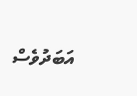އަބަދުވެސް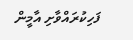ފަހިކުރައްވާށި އާމީން